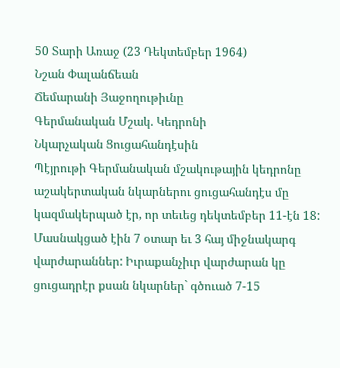50 Տարի Առաջ (23 Դեկտեմբեր 1964)
Նշան Փալանճեան
Ճեմարանի Յաջողութիւնը
Գերմանական Մշակ. Կեդրոնի
Նկարչական Ցուցահանդէսին
Պէյրութի Գերմանական մշակութային կեդրոնը աշակերտական նկարներու ցուցահանդէս մը կազմակերպած էր, որ տեւեց դեկտեմբեր 11-էն 18: Մասնակցած էին 7 օտար եւ 3 հայ միջնակարգ վարժարաններ: Իւրաքանչիւր վարժարան կը ցուցադրէր քսան նկարներ` գծուած 7-15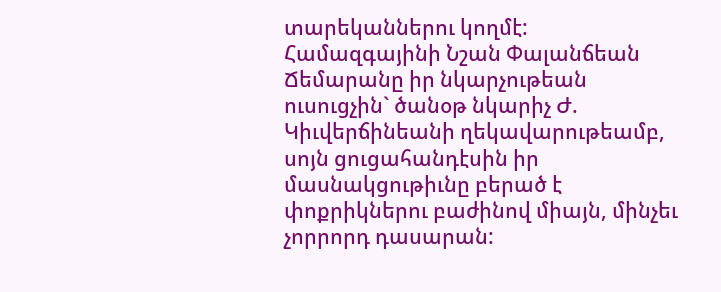տարեկաններու կողմէ:
Համազգայինի Նշան Փալանճեան Ճեմարանը իր նկարչութեան ուսուցչին` ծանօթ նկարիչ Ժ. Կիւվերճինեանի ղեկավարութեամբ, սոյն ցուցահանդէսին իր մասնակցութիւնը բերած է փոքրիկներու բաժինով միայն, մինչեւ չորրորդ դասարան: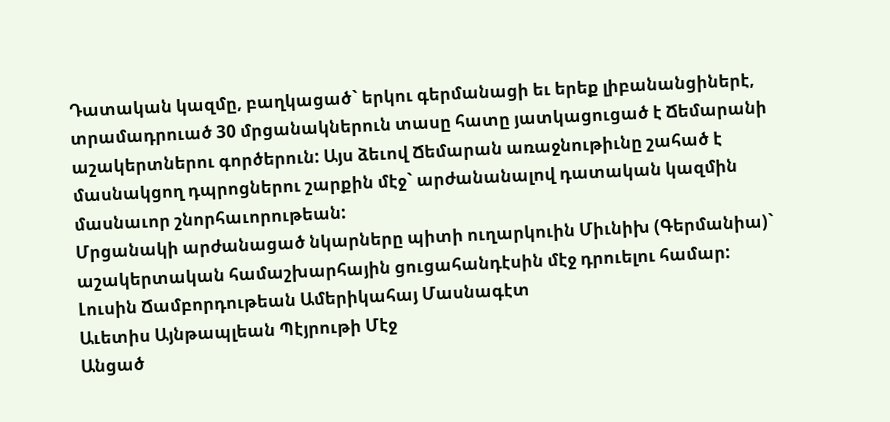Դատական կազմը, բաղկացած` երկու գերմանացի եւ երեք լիբանանցիներէ, տրամադրուած 30 մրցանակներուն տասը հատը յատկացուցած է Ճեմարանի աշակերտներու գործերուն: Այս ձեւով Ճեմարան առաջնութիւնը շահած է մասնակցող դպրոցներու շարքին մէջ` արժանանալով դատական կազմին մասնաւոր շնորհաւորութեան:
Մրցանակի արժանացած նկարները պիտի ուղարկուին Միւնիխ (Գերմանիա)` աշակերտական համաշխարհային ցուցահանդէսին մէջ դրուելու համար:
Լուսին Ճամբորդութեան Ամերիկահայ Մասնագէտ
Աւետիս Այնթապլեան Պէյրութի Մէջ
Անցած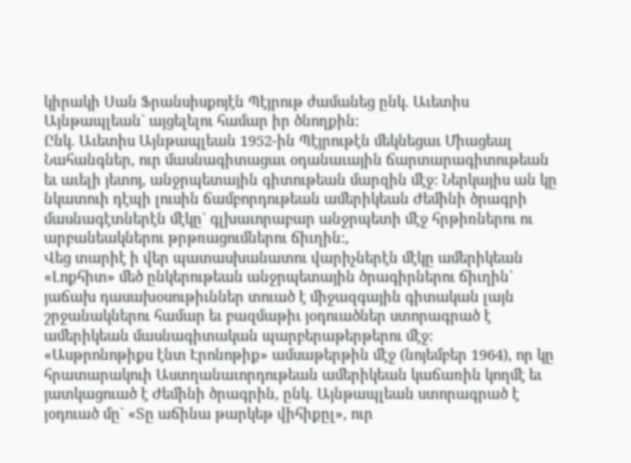կիրակի Սան Ֆրանսիսքոյէն Պէյրութ ժամանեց ընկ. Աւետիս Այնթապլեան` այցելելու համար իր ծնողքին:
Ընկ. Աւետիս Այնթապլեան 1952-ին Պէյրութէն մեկնեցաւ Միացեալ Նահանգներ, ուր մասնագիտացաւ օդանաւային ճարտարագիտութեան եւ աւելի յետոյ, անջրպետային գիտութեան մարզին մէջ: Ներկայիս ան կը նկատուի դէպի լուսին ճամբորդութեան ամերիկեան Ժեմինի ծրագրի մասնագէտներէն մէկը` գլխաւորաբար անջրպետի մէջ հրթիռներու ու արբանեակներու թրթռացումներու ճիւղին:,
Վեց տարիէ ի վեր պատասխանատու վարիչներէն մէկը ամերիկեան «Լոքհիտ» մեծ ընկերութեան անջրպետային ծրագիրներու ճիւղին` յաճախ դասախօսութիւններ տուած է միջազգային գիտական լայն շրջանակներու համար եւ բազմաթիւ յօդուածներ ստորագրած է ամերիկեան մասնագիտական պարբերաթերթերու մէջ:
«Ասթրոնոթիքս էնտ Էրոնոթիք» ամսաթերթին մէջ (նոյեմբեր 1964), որ կը հրատարակուի Աստղանաւորդութեան ամերիկեան կաճառին կողմէ եւ յատկացուած է Ժեմինի ծրագրին, ընկ. Այնթապլեան ստորագրած է յօդուած մը` «Տը աճինա թարկեթ վիհիքըլ», ուր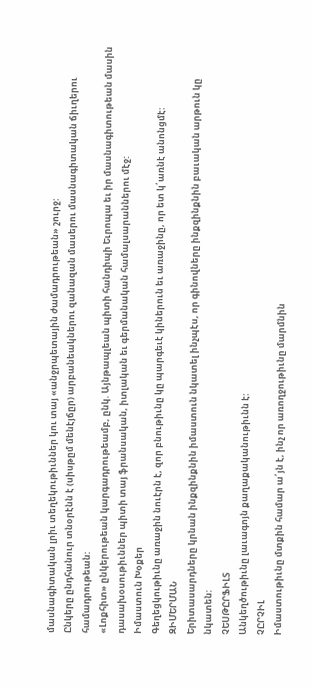մասնագիտական լրիւ տեղեկութիւններ կու տայ «անջրպետային ժամադրութեան» շուրջ:
Ընկերը ընդհանուր տնօրէնն է (սիսթըմ մենէյճըր) արբանեակներու զանազան մասերու մասնագիտական ճիւղերու համադրութեան:
«Լոքհիտ» ընկերութեան կարգադրութեամբ, ընկ. Այնթապլեան պիտի հանդիպի Եւրոպա եւ իր մասնագիտութեան մասին դասախօսութիւններ պիտի տայ ֆրանսական, իտլական եւ գերմանական համալսարաններու մէջ:
Իմաստուն Խօքեր
Գեղեցկութիւնը առաջին նուէրն է, զոր բնութիւնը կը պարգեւէ կիներուն եւ առաջինը, որ ետ կ՛առնէ անոնցմէ:
ԶԻՄԵՐՄԱՆ
Երիտասարդները կրնան ինքզինքնին իմաստուն նկատել ինչպէս, որ գինովները ինքզինքնին բաւական արթուն կը նկատեն:
ՉԵՍԹԸՐՖԻԼՏ
Անկեղծութիւնը լաւագոյն քաղաքականութիւնն է:
ՉԸՐՉԻԼ
Իմաստութիւնը մտքին համար ա՛յն է, ինչ որ առողջութիւնը մարմնին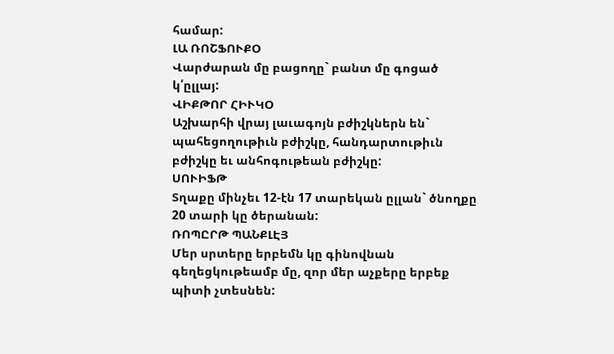համար:
ԼԱ ՌՈՇՖՈՒՔՕ
Վարժարան մը բացողը` բանտ մը գոցած կ՛ըլլայ:
ՎԻՔԹՈՐ ՀԻՒԿՕ
Աշխարհի վրայ լաւագոյն բժիշկներն են` պահեցողութիւն բժիշկը, հանդարտութիւն բժիշկը եւ անհոգութեան բժիշկը:
ՍՈՒԻՖԹ
Տղաքը մինչեւ 12-էն 17 տարեկան ըլլան` ծնողքը 20 տարի կը ծերանան:
ՌՈՊԸՐԹ ՊԱՆՔԼԷՅ
Մեր սրտերը երբեմն կը գինովնան գեղեցկութեամբ մը, զոր մեր աչքերը երբեք պիտի չտեսնեն: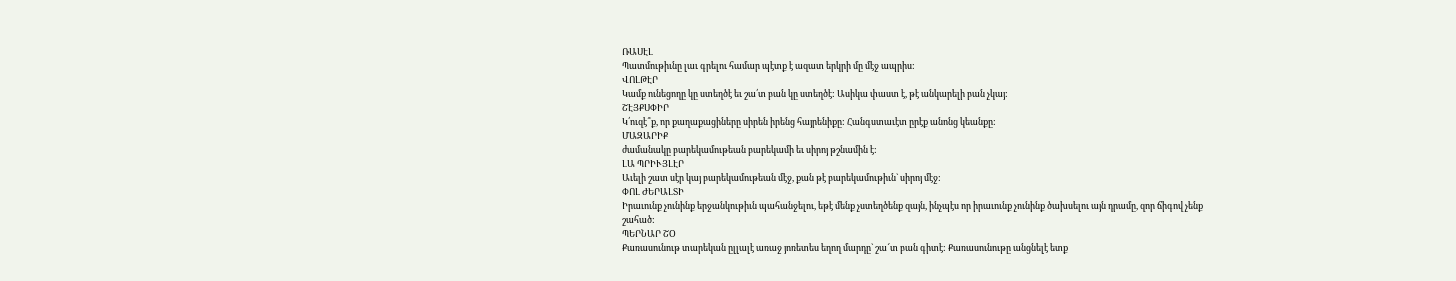ՌԱՍԷԼ
Պատմութիւնը լաւ գրելու համար պէտք է ազատ երկրի մը մէջ ապրիս:
ՎՈԼԹԷՐ
Կամք ունեցողը կը ստեղծէ եւ շա՛տ բան կը ստեղծէ: Ասիկա փաստ է, թէ անկարելի բան չկայ:
ՇԷՅՔՍՓԻՐ
Կ՛ուզէ՞ք, որ քաղաքացիները սիրեն իրենց հայրենիքը: Հանգստաւէտ ըրէք անոնց կեանքը:
ՄԱԶԱՐԻՔ
ժամանակը բարեկամութեան բարեկամի եւ սիրոյ թշնամին է:
ԼԱ ՊՐԻՒՅԼԷՐ
Աւելի շատ սէր կայ բարեկամութեան մէջ, քան թէ բարեկամութիւն` սիրոյ մէջ:
ՓՈԼ ԺԵՐԱԼՏԻ
Իրաւունք չունինք երջանկութիւն պահանջելու, եթէ մենք չստեղծենք զայն, ինչպէս որ իրաւունք չունինք ծախսելու այն դրամը, զոր ճիգով չենք շահած:
ՊԵՐՆԱՐ ՇՕ
Քառասունութ տարեկան ըլլալէ առաջ յոռետես եղող մարդը` շա՜տ բան գիտէ: Քառասունութը անցնելէ ետք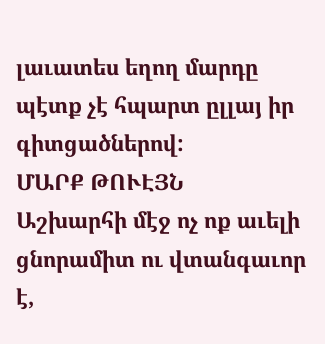լաւատես եղող մարդը պէտք չէ հպարտ ըլլայ իր գիտցածներով:
ՄԱՐՔ ԹՈՒԷՅՆ
Աշխարհի մէջ ոչ ոք աւելի ցնորամիտ ու վտանգաւոր է,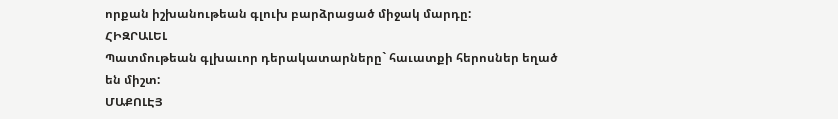որքան իշխանութեան գլուխ բարձրացած միջակ մարդը:
ՀԻԶՐԱԼԵԼ
Պատմութեան գլխաւոր դերակատարները` հաւատքի հերոսներ եղած են միշտ:
ՄԱՔՈԼԷՅ